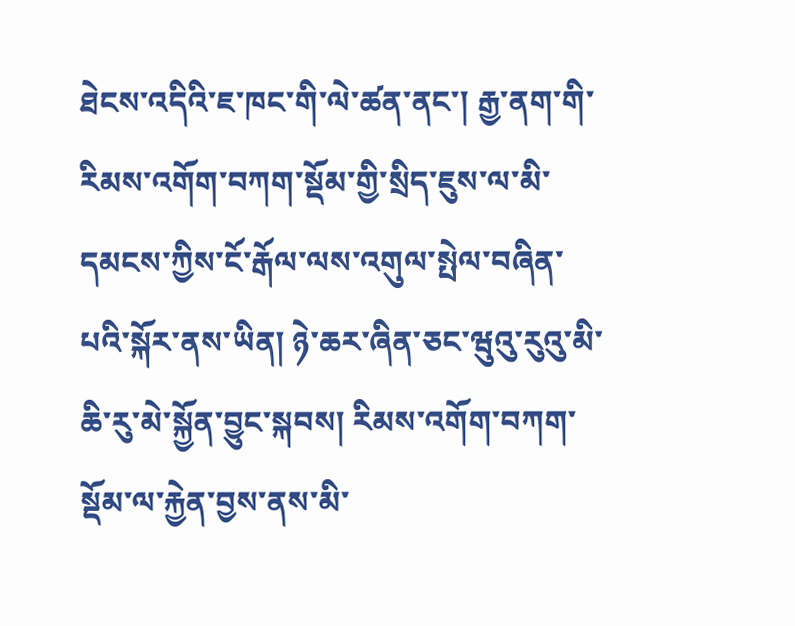ཐེངས་འདིའི་ཇ་ཁང་གི་ལེ་ཚན་ནང་། རྒྱ་ནག་གི་རིམས་འགོག་བཀག་སྡོམ་གྱི་སྲིད་ཇུས་ལ་མི་དམངས་ཀྱིས་ངོ་རྒོལ་ལས་འགུལ་སྤེལ་བཞིན་པའི་སྐོར་ནས་ཡིན། ཉེ་ཆར་ཞིན་ཅང་ཝུའུ་རུའུ་མི་ཆི་རུ་མེ་སྐྱོན་བྱུང་སྐབས། རིམས་འགོག་བཀག་སྡོམ་ལ་རྐྱེན་བྱས་ནས་མི་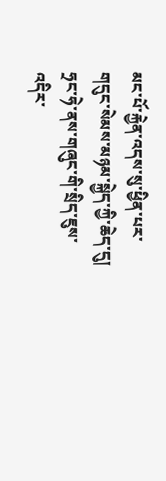མང་པོ་རྐྱེན་འདས་སུ་ཕྱིན་པར་གདུང་སེམས་མཉམ་སྐྱེད་ཀྱི་ཆེད་དུ། ཧྲང་ཧེ་ནས་གཞུང་གི་སྲིད་ཇུས་འདིར་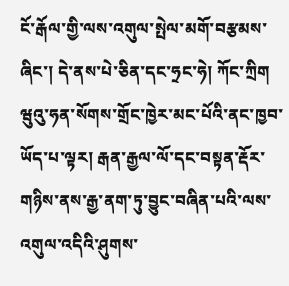ངོ་རྒོལ་གྱི་ལས་འགུལ་སྤེལ་མགོ་བརྩམས་ཞིང་། དེ་ནས་པེ་ཅིན་དང་ཧྲང་ཧེ། ཀོང་ཀྲིག ཝུའུ་ཧན་སོགས་གྲོང་ཁྱེར་མང་པོའི་ནང་ཁྱབ་ཡོད་པ་ལྟར། རྒན་རྒྱལ་ལོ་དང་བསྟན་རྡོར་གཉིས་ནས་རྒྱ་ནག་ཏུ་བྱུང་བཞིན་པའི་ལས་འགུལ་འདིའི་ཤུགས་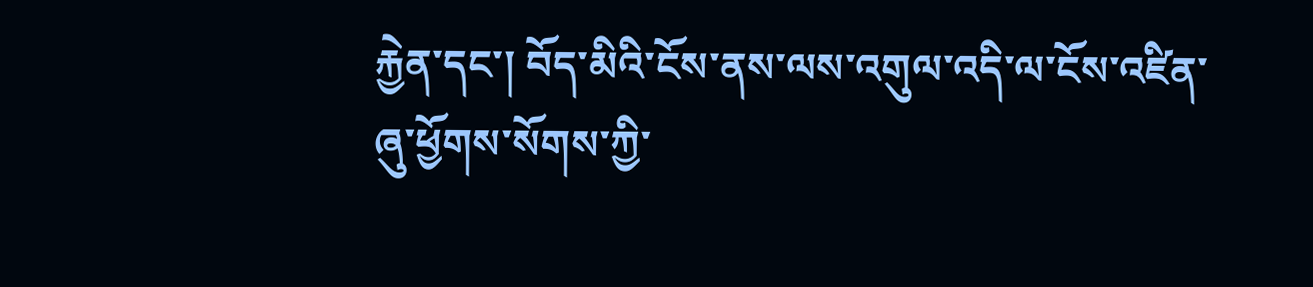རྐྱེན་དང་། བོད་མིའི་ངོས་ནས་ལས་འགུལ་འདི་ལ་ངོས་འཛིན་ཞུ་ཕྱོགས་སོགས་ཀྱི་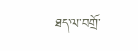ཐད་ལ་བགྲོ་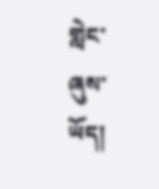གླེང་ཞུས་ཡོད།